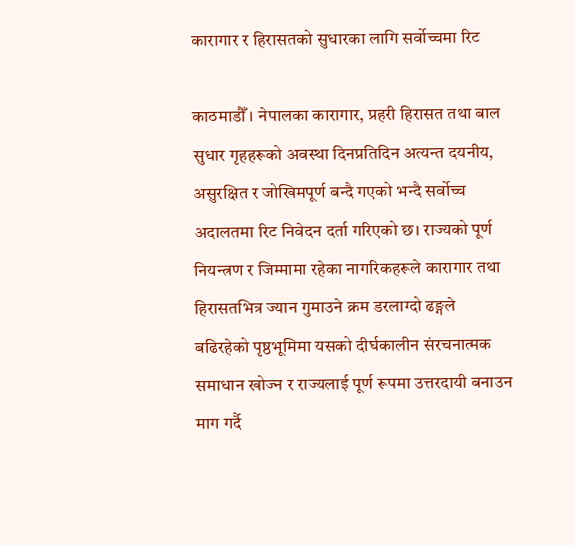कारागार र हिरासतको सुधारका लागि सर्वोच्चमा रिट

काठमाडौँ । नेपालका कारागार, प्रहरी हिरासत तथा बाल सुधार गृहहरूको अवस्था दिनप्रतिदिन अत्यन्त दयनीय, असुरक्षित र जोखिमपूर्ण बन्दै गएको भन्दै सर्वोच्च अदालतमा रिट निवेदन दर्ता गरिएको छ। राज्यको पूर्ण नियन्त्रण र जिम्मामा रहेका नागरिकहरूले कारागार तथा हिरासतभित्र ज्यान गुमाउने क्रम डरलाग्दो ढङ्गले बढिरहेको पृष्ठभूमिमा यसको दीर्घकालीन संरचनात्मक समाधान खोज्न र राज्यलाई पूर्ण रूपमा उत्तरदायी बनाउन माग गर्दै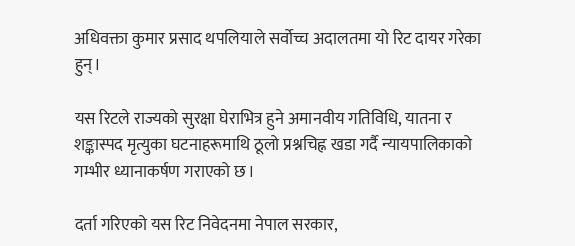अधिवक्ता कुमार प्रसाद थपलियाले सर्वोच्च अदालतमा यो रिट दायर गरेका हुन्।

यस रिटले राज्यको सुरक्षा घेराभित्र हुने अमानवीय गतिविधि, यातना र शङ्कास्पद मृत्युका घटनाहरूमाथि ठूलो प्रश्नचिह्न खडा गर्दै न्यायपालिकाको गम्भीर ध्यानाकर्षण गराएको छ।

दर्ता गरिएको यस रिट निवेदनमा नेपाल सरकार,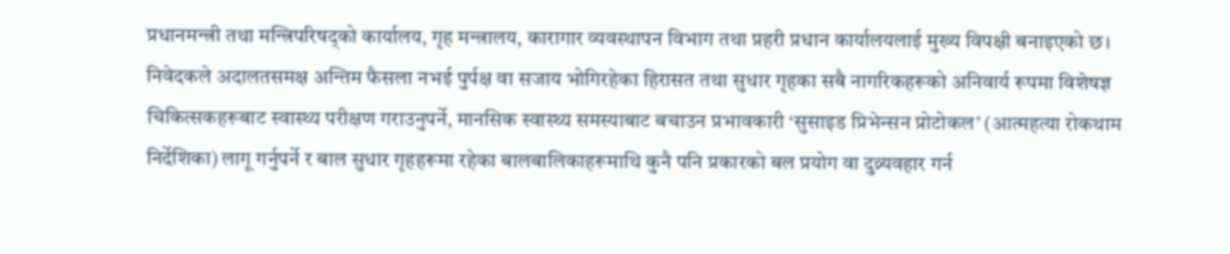प्रधानमन्त्री तथा मन्त्रिपरिषद्को कार्यालय, गृह मन्त्रालय, कारागार व्यवस्थापन विभाग तथा प्रहरी प्रधान कार्यालयलाई मुख्य विपक्षी बनाइएको छ। निवेदकले अदालतसमक्ष अन्तिम फैसला नभई पुर्पक्ष वा सजाय भोगिरहेका हिरासत तथा सुधार गृहका सबै नागरिकहरूको अनिवार्य रूपमा विशेषज्ञ चिकित्सकहरूबाट स्वास्थ्य परीक्षण गराउनुपर्ने, मानसिक स्वास्थ्य समस्याबाट बचाउन प्रभावकारी ‘सुसाइड प्रिभेन्सन प्रोटोकल’ (आत्महत्या रोकथाम निर्देशिका) लागू गर्नुपर्ने र बाल सुधार गृहहरूमा रहेका बालबालिकाहरूमाथि कुनै पनि प्रकारको बल प्रयोग वा दुव्र्यवहार गर्न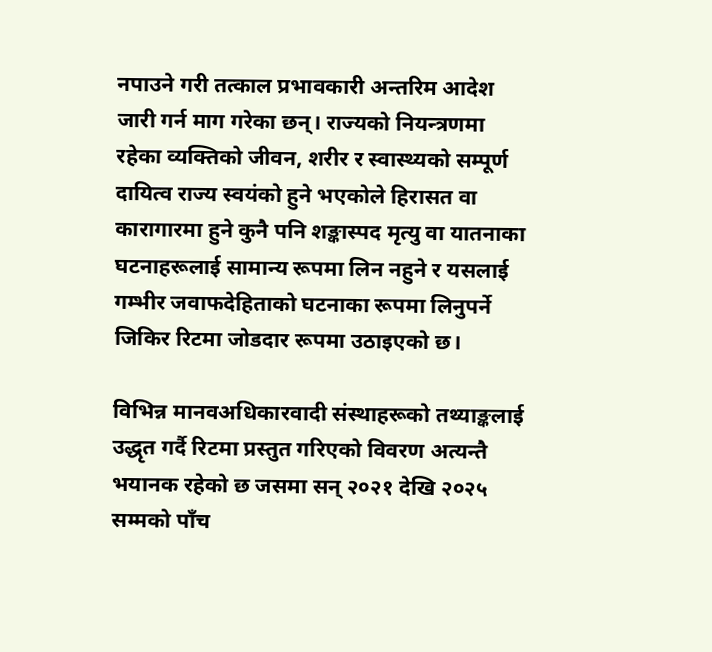नपाउने गरी तत्काल प्रभावकारी अन्तरिम आदेश जारी गर्न माग गरेका छन्। राज्यको नियन्त्रणमा रहेका व्यक्तिको जीवन, शरीर र स्वास्थ्यको सम्पूर्ण दायित्व राज्य स्वयंको हुने भएकोले हिरासत वा कारागारमा हुने कुनै पनि शङ्कास्पद मृत्यु वा यातनाका घटनाहरूलाई सामान्य रूपमा लिन नहुने र यसलाई गम्भीर जवाफदेहिताको घटनाका रूपमा लिनुपर्ने जिकिर रिटमा जोडदार रूपमा उठाइएको छ।

विभिन्न मानवअधिकारवादी संस्थाहरूको तथ्याङ्कलाई उद्धृत गर्दै रिटमा प्रस्तुत गरिएको विवरण अत्यन्तै भयानक रहेको छ जसमा सन् २०२१ देखि २०२५ सम्मको पाँच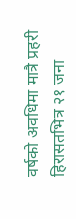वर्षको अवधिमा मात्रै प्रहरी हिरासतभित्र २१ जना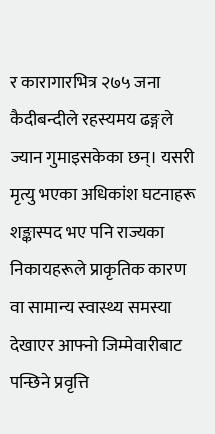र कारागारभित्र २७५ जना कैदीबन्दीले रहस्यमय ढङ्गले ज्यान गुमाइसकेका छन्। यसरी मृत्यु भएका अधिकांश घटनाहरू शङ्कास्पद भए पनि राज्यका निकायहरूले प्राकृतिक कारण वा सामान्य स्वास्थ्य समस्या देखाएर आफ्नो जिम्मेवारीबाट पन्छिने प्रवृत्ति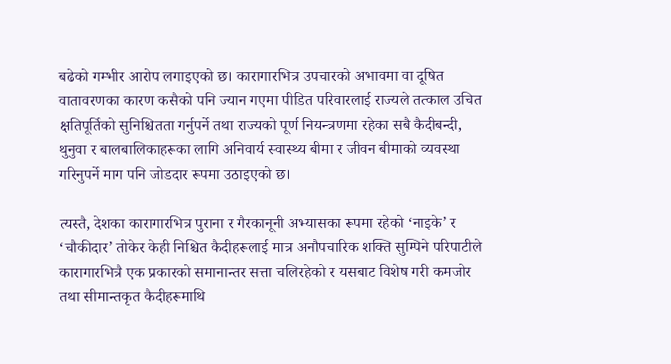बढेको गम्भीर आरोप लगाइएको छ। कारागारभित्र उपचारको अभावमा वा दूषित वातावरणका कारण कसैको पनि ज्यान गएमा पीडित परिवारलाई राज्यले तत्काल उचित क्षतिपूर्तिको सुनिश्चितता गर्नुपर्ने तथा राज्यको पूर्ण नियन्त्रणमा रहेका सबै कैदीबन्दी, थुनुवा र बालबालिकाहरूका लागि अनिवार्य स्वास्थ्य बीमा र जीवन बीमाको व्यवस्था गरिनुपर्ने माग पनि जोडदार रूपमा उठाइएको छ।

त्यस्तै, देशका कारागारभित्र पुराना र गैरकानूनी अभ्यासका रूपमा रहेको ‘नाइके’ र ‘चौकीदार’ तोकेर केही निश्चित कैदीहरूलाई मात्र अनौपचारिक शक्ति सुम्पिने परिपाटीले कारागारभित्रै एक प्रकारको समानान्तर सत्ता चलिरहेको र यसबाट विशेष गरी कमजोर तथा सीमान्तकृत कैदीहरूमाथि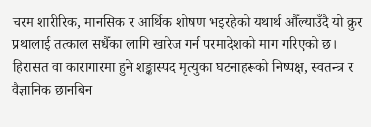चरम शारीरिक, मानसिक र आर्थिक शोषण भइरहेको यथार्थ औँल्याउँदै यो क्रुर प्रथालाई तत्काल सधैँका लागि खारेज गर्न परमादेशको माग गरिएको छ। हिरासत वा कारागारमा हुने शङ्कास्पद मृत्युका घटनाहरूको निष्पक्ष, स्वतन्त्र र वैज्ञानिक छानबिन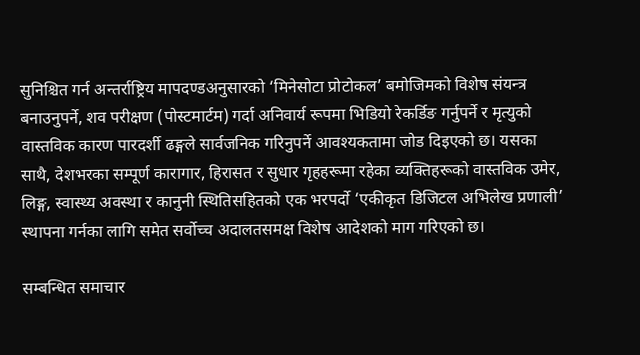सुनिश्चित गर्न अन्तर्राष्ट्रिय मापदण्डअनुसारको ‘मिनेसोटा प्रोटोकल’ बमोजिमको विशेष संयन्त्र बनाउनुपर्ने, शव परीक्षण (पोस्टमार्टम) गर्दा अनिवार्य रूपमा भिडियो रेकर्डिङ गर्नुपर्ने र मृत्युको वास्तविक कारण पारदर्शी ढङ्गले सार्वजनिक गरिनुपर्ने आवश्यकतामा जोड दिइएको छ। यसका साथै, देशभरका सम्पूर्ण कारागार, हिरासत र सुधार गृहहरूमा रहेका व्यक्तिहरूको वास्तविक उमेर, लिङ्ग, स्वास्थ्य अवस्था र कानुनी स्थितिसहितको एक भरपर्दो ‘एकीकृत डिजिटल अभिलेख प्रणाली’ स्थापना गर्नका लागि समेत सर्वोच्च अदालतसमक्ष विशेष आदेशको माग गरिएको छ।

सम्बन्धित समाचार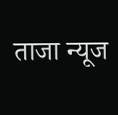ताजा न्यूज